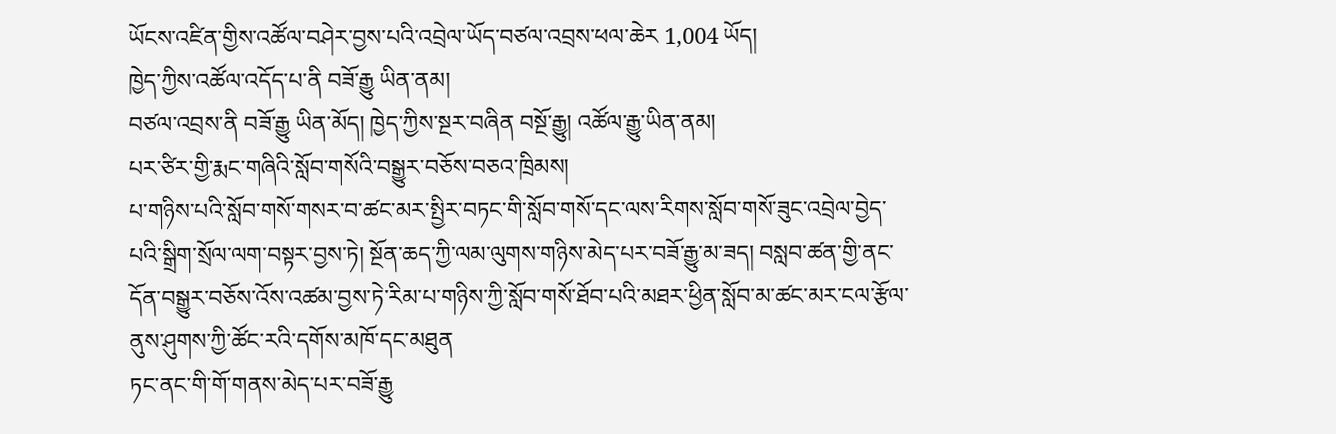ཡོངས་འཛིན་གྱིས་འཚོལ་བཤེར་བྱས་པའི་འབྲེལ་ཡོད་བཙལ་འབྲས་ཕལ་ཆེར 1,004 ཡོད།
ཁྱེད་ཀྱིས་འཚོལ་འདོད་པ་ནི བཟོ་རྒྱུ ཡིན་ནམ།
བཙལ་འབྲས་ནི བཟོ་རྒྱུ ཡིན་མོད། ཁྱེད་ཀྱིས་སྔར་བཞིན བསྔོ་རྒྱུ། འཚོལ་རྒྱུ་ཡིན་ནམ།
པར་ཙིར་གྱི་རྨང་གཞིའི་སློབ་གསོའི་བསྒྱུར་བཅོས་བཅའ་ཁྲིམས།
པ་གཉིས་པའི་སློབ་གསོ་གསར་བ་ཚང་མར་སྤྱིར་བཏང་གི་སློབ་གསོ་དང་ལས་རིགས་སློབ་གསོ་ཟུང་འབྲེལ་བྱེད་པའི་སྒྲིག་སྲོལ་ལག་བསྟར་བྱས་ཏེ། སྔོན་ཆད་ཀྱི་ལམ་ལུགས་གཉིས་མེད་པར་བཟོ་རྒྱུ་མ་ཟད། བསླབ་ཚན་གྱི་ནང་དོན་བསྒྱུར་བཅོས་འོས་འཚམ་བྱས་ཏེ་རིམ་པ་གཉིས་ཀྱི་སློབ་གསོ་ཐོབ་པའི་མཐར་ཕྱིན་སློབ་མ་ཚང་མར་ངལ་རྩོལ་ནུས་ཤུགས་ཀྱི་ཚོང་རའི་དགོས་མཁོ་དང་མཐུན
ཏང་ནང་གི་གོ་གནས་མེད་པར་བཟོ་རྒྱུ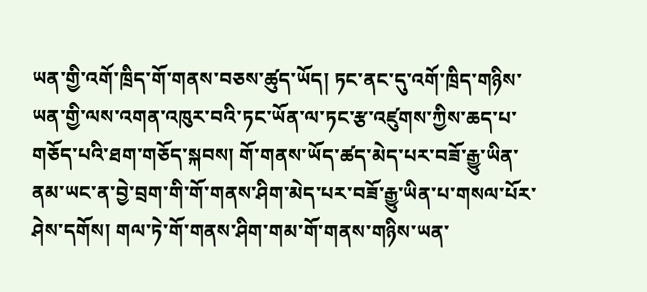ཡན་གྱི་འགོ་ཁྲིད་གོ་གནས་བཅས་ཚུད་ཡོད། ཏང་ནང་དུ་འགོ་ཁྲིད་གཉིས་ཡན་གྱི་ལས་འགན་འཁུར་བའི་ཏང་ཡོན་ལ་ཏང་རྩ་འཛུགས་ཀྱིས་ཆད་པ་གཅོད་པའི་ཐག་གཅོད་སྐབས། གོ་གནས་ཡོད་ཚད་མེད་པར་བཟོ་རྒྱུ་ཡིན་ནམ་ཡང་ན་བྱེ་བྲག་གི་གོ་གནས་ཤིག་མེད་པར་བཟོ་རྒྱུ་ཡིན་པ་གསལ་པོར་ཤེས་དགོས། གལ་ཏེ་གོ་གནས་ཤིག་གམ་གོ་གནས་གཉིས་ཡན་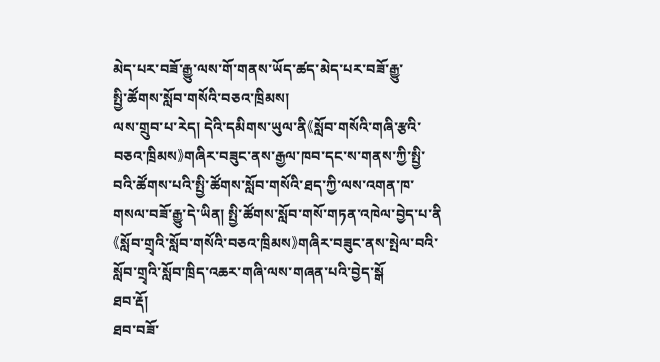མེད་པར་བཟོ་རྒྱུ་ལས་གོ་གནས་ཡོད་ཚད་མེད་པར་བཟོ་རྒྱུ་
སྤྱི་ཚོགས་སློབ་གསོའི་བཅའ་ཁྲིམས།
ལས་གྲུབ་པ་རེད། དེའི་དམིགས་ཡུལ་ནི《སློབ་གསོའི་གཞི་རྩའི་བཅའ་ཁྲིམས》གཞིར་བཟུང་ནས་རྒྱལ་ཁབ་དང་ས་གནས་ཀྱི་སྤྱི་བའི་ཚོགས་པའི་སྤྱི་ཚོགས་སློབ་གསོའི་ཐད་ཀྱི་ལས་འགན་ཁ་གསལ་བཟོ་རྒྱུ་དེ་ཡིན། སྤྱི་ཚོགས་སློབ་གསོ་གཏན་འཁེལ་བྱེད་པ་ནི《སློབ་གྲྭའི་སློབ་གསོའི་བཅའ་ཁྲིམས》གཞིར་བཟུང་ནས་སྤེལ་བའི་སློབ་གྲྭའི་སློབ་ཁྲིད་འཆར་གཞི་ལས་གཞན་པའི་བྱེད་སྒོ
ཐབ་རྡོ།
ཐབ་བཟོ་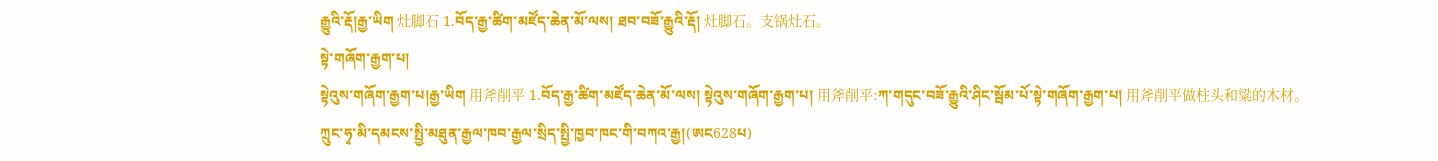རྒྱུའི་རྡོ།རྒྱ་ཡིག 灶脚石 1.བོད་རྒྱ་ཚིག་མཛོད་ཆེན་མོ་ལས། ཐབ་བཟོ་རྒྱུའི་རྡོ། 灶脚石。支锅灶石。
སྟེ་གཞོག་རྒྱག་པ།
སྟེའུས་གཞོག་རྒྱག་པ།རྒྱ་ཡིག 用斧削平 1.བོད་རྒྱ་ཚིག་མཛོད་ཆེན་མོ་ལས། སྟེའུས་གཞོག་རྒྱག་པ། 用斧削平:ཀ་གདུང་བཟོ་རྒྱུའི་ཤིང་སྦོམ་པོ་སྟེ་གཞོག་རྒྱག་པ། 用斧削平做柱头和粱的木材。
ཀྲུང་ཧྭ་མི་དམངས་སྤྱི་མཐུན་རྒྱལ་ཁབ་རྒྱལ་སྲིད་སྤྱི་ཁྱབ་ཁང་གི་བཀའ་རྒྱ།(ཨང628པ)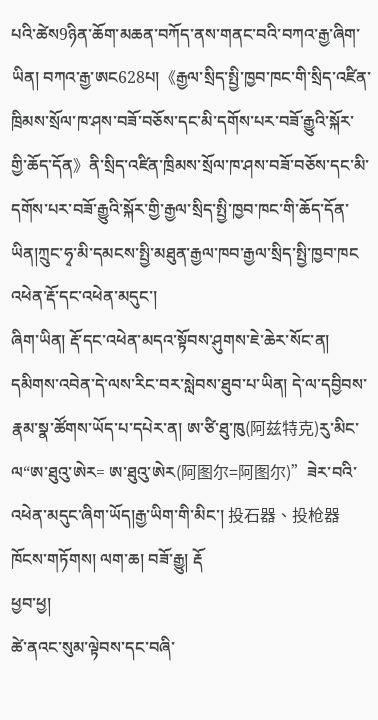པའི་ཚེས9ཉིན་ཆོག་མཆན་བཀོད་ནས་གནང་བའི་བཀའ་རྒྱ་ཞིག་ཡིན། བཀའ་རྒྱ་ཨང628པ།《རྒྱལ་སྲིད་སྤྱི་ཁྱབ་ཁང་གི་སྲིད་འཛིན་ཁྲིམས་སྲོལ་ཁ་ཤས་བཟོ་བཅོས་དང་མི་དགོས་པར་བཟོ་རྒྱུའི་སྐོར་གྱི་ཆོད་དོན》ནི་སྲིད་འཛིན་ཁྲིམས་སྲོལ་ཁ་ཤས་བཟོ་བཅོས་དང་མི་དགོས་པར་བཟོ་རྒྱུའི་སྐོར་གྱི་རྒྱལ་སྲིད་སྤྱི་ཁྱབ་ཁང་གི་ཆོད་དོན་ཡིན།ཀྲུང་ཧྭ་མི་དམངས་སྤྱི་མཐུན་རྒྱལ་ཁབ་རྒྱལ་སྲིད་སྤྱི་ཁྱབ་ཁང
འཕེན་རྡོ་དང་འཕེན་མདུང་།
ཞིག་ཡིན། རྡོ་དང་འཕེན་མདའ་སྟོབས་ཤུགས་ཇེ་ཆེར་སོང་ན། དམིགས་འབེན་དེ་ལས་རིང་བར་སླེབས་ཐུབ་པ་ཡིན། དེ་ལ་དབྱིབས་རྣམ་སྣ་ཚོགས་ཡོད་པ་དཔེར་ན། ཨ་ཙི་ཐུ་ཁུ(阿兹特克)རུ་མིང་ལ“ཨ་ཐུའུ་ཨེར= ཨ་ཐུའུ་ཨེར(阿图尔=阿图尔)”ཟེར་བའི་འཕེན་མདུང་ཞིག་ཡོད།རྒྱ་ཡིག་གི་མིང་། 投石器、投枪器 ཁོངས་གཏོགས། ལག་ཆ། བཟོ་རྒྱུ། རྡོ
ཕྱབ་ཕྱ།
ཚེ་ནའང་སུམ་ལྟེབས་དང་བཞི་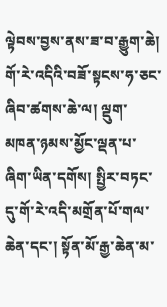ལྟེབས་བྱས་ནས་ཟ་བ་རྒྱུག་ཆེ། གོ་རེ་འདིའི་བཟོ་སྟངས་ཧ་ཅང་ཞིབ་ཚགས་ཆེ་ལ། ལྡུག་མཁན་ཉམས་མྱོང་ལྡན་པ་ཞིག་ཡིན་དགོས། སྤྱིར་བཏང་དུ་གོ་རེ་འདི་མགྲོན་པོ་གལ་ཆེན་དང་། སྟོན་མོ་རྒྱ་ཆེན་མ་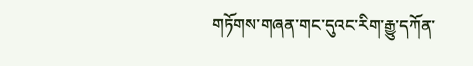གཏོགས་གཞན་གང་དུའང་རིག་རྒྱུ་དཀོན་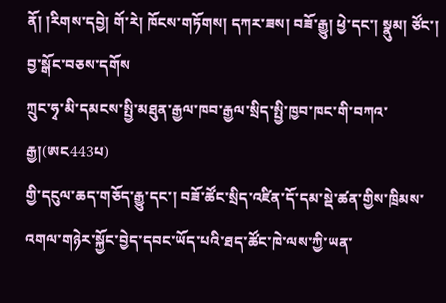ནོ། །རིགས་དབྱེ། གོ་རེ། ཁོངས་གཏོགས། དཀར་ཟས། བཟོ་རྒྱུ། ཕྱེ་དང་། སྣུམ། ཙོང་། བྱ་སྒོང་བཅས་དགོས
ཀྲུང་ཧྭ་མི་དམངས་སྤྱི་མཐུན་རྒྱལ་ཁབ་རྒྱལ་སྲིད་སྤྱི་ཁྱབ་ཁང་གི་བཀའ་རྒྱ།(ཨང443པ)
གྱི་དངུལ་ཆད་གཅོད་རྒྱུ་དང་། བཟོ་ཚོང་སྲིད་འཛིན་དོ་དམ་སྡེ་ཚན་གྱིས་ཁྲིམས་འགལ་གཉེར་སྐྱོང་བྱེད་དབང་ཡོད་པའི་ཐད་ཚོང་ཁེ་ལས་ཀྱི་ཡན་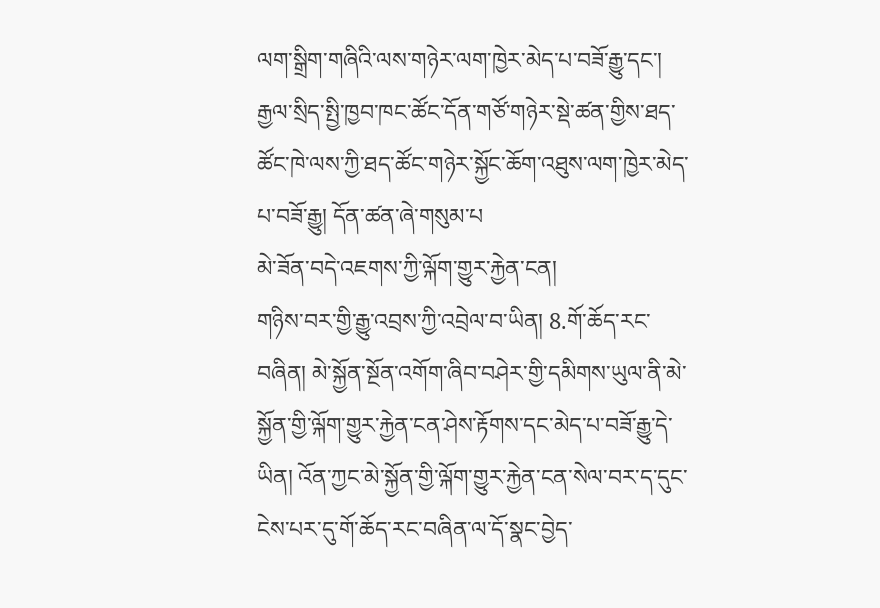ལག་སྒྲིག་གཞིའི་ལས་གཉེར་ལག་ཁྱེར་མེད་པ་བཟོ་རྒྱུ་དང་། རྒྱལ་སྲིད་སྤྱི་ཁྱབ་ཁང་ཚོང་དོན་གཙོ་གཉེར་སྡེ་ཚན་གྱིས་ཐད་ཚོང་ཁེ་ལས་ཀྱི་ཐད་ཚོང་གཉེར་སྐྱོང་ཆོག་འཐུས་ལག་ཁྱེར་མེད་པ་བཟོ་རྒྱུ། དོན་ཚན་ཞེ་གསུམ་པ
མེ་ཟོན་བདེ་འཇགས་ཀྱི་ལྐོག་གྱུར་རྐྱེན་ངན།
གཉིས་བར་གྱི་རྒྱུ་འབྲས་ཀྱི་འབྲེལ་བ་ཡིན། 8.གོ་ཆོད་རང་བཞིན། མེ་སྐྱོན་སྔོན་འགོག་ཞིབ་བཤེར་གྱི་དམིགས་ཡུལ་ནི་མེ་སྐྱོན་གྱི་ལྐོག་གྱུར་རྐྱེན་ངན་ཤེས་རྟོགས་དང་མེད་པ་བཟོ་རྒྱུ་དེ་ཡིན། འོན་ཀྱང་མེ་སྐྱོན་གྱི་ལྐོག་གྱུར་རྐྱེན་ངན་སེལ་བར་ད་དུང་ངེས་པར་དུ་གོ་ཆོད་རང་བཞིན་ལ་དོ་སྣང་བྱེད་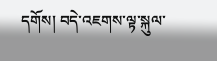དགོས། བདེ་འཇགས་ལྟ་སྐུལ་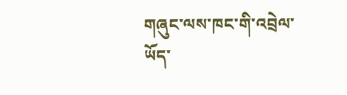གཞུང་ལས་ཁང་གི་འབྲེལ་ཡོད་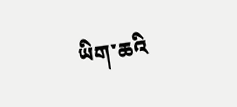ཡིག་ཆའི